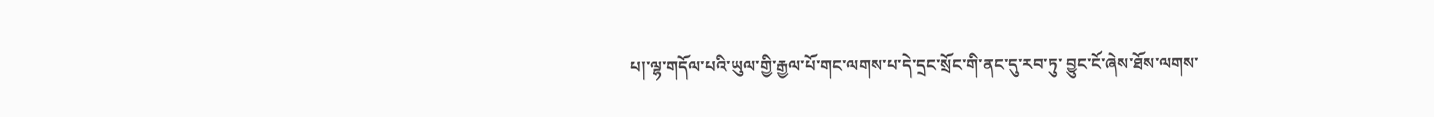པ།་ལྷ་གདོལ་པའི་ཡུལ་གྱི་རྒྱལ་པོ་གང་ལགས་པ་དེ་དྲང་སྲོང་གི་ནང་དུ་རབ་ཏུ་ བྱུང་ངོ་ཞེས་ཐོས་ལགས་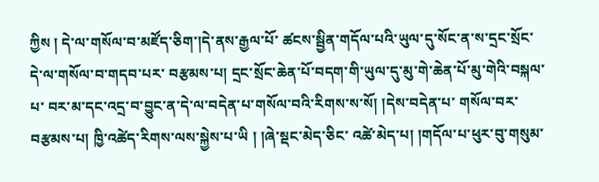ཀྱིས ། དེ་ལ་གསོལ་བ་མཛོད་ཅིག་།དེ་ནས་རྒྱལ་པོ་ ཚངས་སྦྱིན་གདོལ་པའི་ཡུལ་དུ་སོང་ན་ས་དྲང་སྲོང་དེ་ལ་གསོལ་བ་གདབ་པར་ བརྩམས་པ། དྲང་སྲོང་ཆེན་པོ་བདག་གི་ཡུལ་དུ་མུ་གེ་ཆེན་པོ་མུ་གེའི་བསྐལ་པ་ བར་མ་དང་འདྲ་བ་བྱུང་ན་དེ་ལ་བདེན་པ་གསོལ་བའི་རིགས་ས་སོ། །དེས་བདེན་པ་ གསོལ་བར་བརྩམས་པ། ཁྱི་འཚེད་རིགས་ལས་སྐྱེས་པ་ཡི ། །ཞེ་སྡང་མེད་ཅིང་ འཚེ་མེད་པ། །གདོལ་པ་ཕུར་བུ་གསུམ་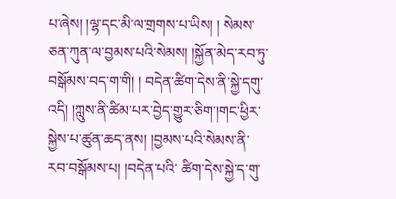པ་ཞེས། །ལྷ་དང་མི་ལ་གྲགས་པ་ཡིས། ། སེམས་ཅན་ཀུན་ལ་བྱམས་པའི་སེམས། །སྐྱོན་མེད་རབ་ཏུ་བསྒོམས་བད་ག་གི། ། བདེན་ཚིག་དེས་ནི་སྐྱེ་དགུ་འདི། །ཀླུས་ནི་ཚིམ་པར་བྱེད་གྱུར་ཅིག་།གང་ཕྱིར་ སྐྱེས་པ་ཚུན་ཆད་ནས། །བྱམས་པའི་སེམས་ནི་རབ་བསྒོམས་པ། །བདེན་པའི་ ཚིག་དེས་སྐྱེ་ད་གུ་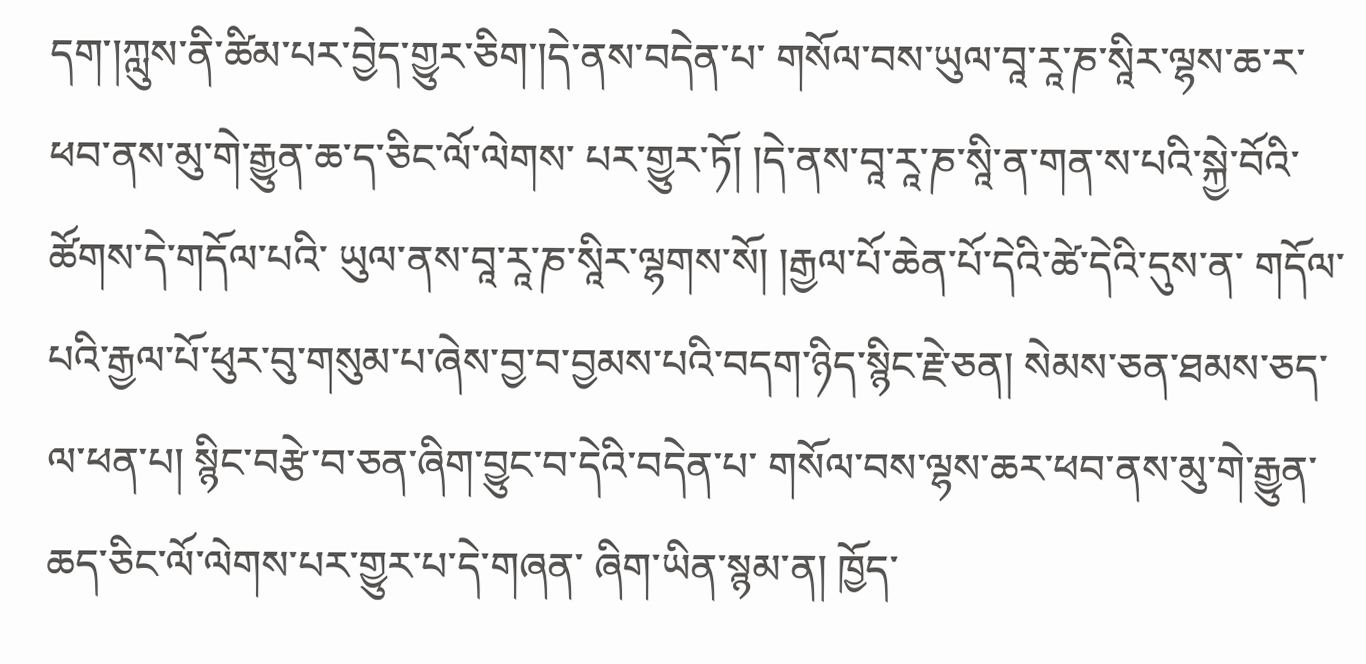དག་།ཀླུས་ནི་ཚིམ་པར་བྱེད་གྱུར་ཅིག་།དེ་ནས་བདེན་པ་ གསོལ་བས་ཡུལ་བཱ་རཱ་ཎ་སཱིར་ལྷས་ཆ་ར་ཕབ་ནས་མུ་གེ་རྒྱུན་ཆ་ད་ཅིང་ལོ་ལེགས་ པར་གྱུར་ཏོ། །དེ་ནས་བཱ་རཱ་ཎ་སཱི་ན་གན་ས་པའི་སྐྱེ་བོའི་ཚོགས་དེ་གདོལ་པའི་ ཡུལ་ནས་བཱ་རཱ་ཎ་སཱིར་ལྷགས་སོ། །རྒྱལ་པོ་ཆེན་པོ་དེའི་ཚེ་དེའི་དུས་ན་ གདོལ་པའི་རྒྱལ་པོ་ཕུར་བུ་གསུམ་པ་ཞེས་བྱ་བ་བྱམས་པའི་བདག་ཉིད་སྙིང་རྗེ་ཅན། སེམས་ཅན་ཐམས་ཅད་ལ་ཕན་པ། སྙིང་བརྩེ་བ་ཅན་ཞིག་བྱུང་བ་དེའི་བདེན་པ་ གསོལ་བས་ལྷས་ཆར་ཕབ་ནས་མུ་གེ་རྒྱུན་ཆད་ཅིང་ལོ་ལེགས་པར་གྱུར་པ་དེ་གཞན་ ཞིག་ཡིན་སྙམ་ན། ཁྱོད་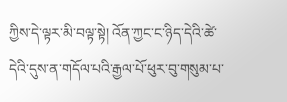ཀྱིས་དེ་ལྟར་མི་བལྟ་སྟེ། འོན་ཀྱང་ང་ཉིད་དེའི་ཚེ་ དེའི་དུས་ན་གདོལ་པའི་རྒྱལ་པོ་ཕུར་བུ་གསུམ་པ་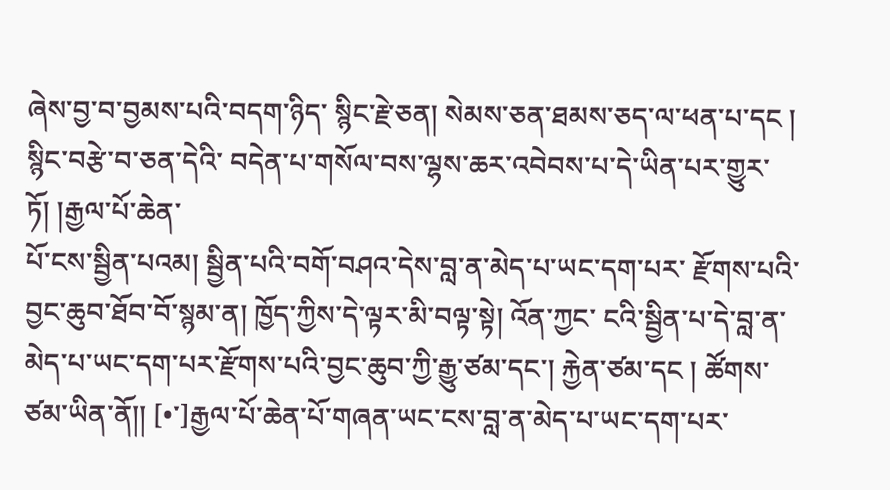ཞེས་བྱ་བ་བྱམས་པའི་བདག་ཉིད་ སྙིང་རྗེ་ཅན། སེམས་ཅན་ཐམས་ཅད་ལ་ཕན་པ་དང ། སྙིང་བརྩེ་བ་ཅན་དེའི་ བདེན་པ་གསོལ་བས་ལྷས་ཆར་འབེབས་པ་དེ་ཡིན་པར་གྱུར་ཏོ། །རྒྱལ་པོ་ཆེན་
པོ་ངས་སྦྱིན་པའམ། སྦྱིན་པའི་བགོ་བཤའ་དེས་བླ་ན་མེད་པ་ཡང་དག་པར་ རྫོགས་པའི་བྱང་ཆུབ་ཐོབ་བོ་སྙམ་ན། ཁྱོད་ཀྱིས་དེ་ལྟར་མི་བལྟ་སྟེ། འོན་ཀྱང་ ངའི་སྦྱིན་པ་དེ་བླ་ན་མེད་པ་ཡང་དག་པར་རྫོགས་པའི་བྱང་ཆུབ་ཀྱི་རྒྱུ་ཙམ་དང་། རྐྱེན་ཙམ་དང ། ཚོགས་ཙམ་ཡིན་ནོ།། [•་]རྒྱལ་པོ་ཆེན་པོ་གཞན་ཡང་ངས་བླ་ན་མེད་པ་ཡང་དག་པར་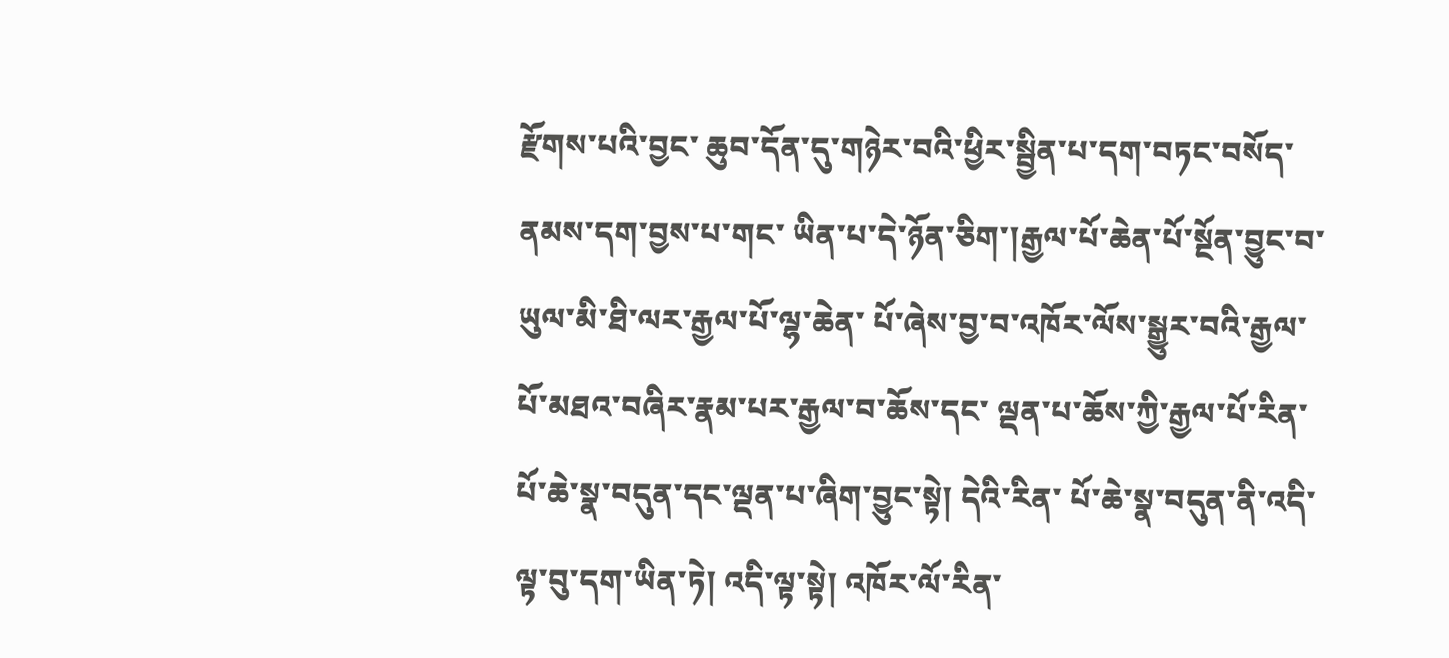རྫོགས་པའི་བྱང་ ཆུབ་དོན་དུ་གཉེར་བའི་ཕྱིར་སྦྱིན་པ་དག་བཏང་བསོད་ནམས་དག་བྱས་པ་གང་ ཡིན་པ་དེ་ཉོན་ཅིག་།རྒྱལ་པོ་ཆེན་པོ་སྔོན་བྱུང་བ་ཡུལ་མི་ཐི་ལར་རྒྱལ་པོ་ལྷ་ཆེན་ པོ་ཞེས་བྱ་བ་འཁོར་ལོས་སྒྱུར་བའི་རྒྱལ་པོ་མཐའ་བཞིར་རྣམ་པར་རྒྱལ་བ་ཆོས་དང་ ལྡན་པ་ཆོས་ཀྱི་རྒྱལ་པོ་རིན་པོ་ཆེ་སྣ་བདུན་དང་ལྡན་པ་ཞིག་བྱུང་སྟེ། དེའི་རིན་ པོ་ཆེ་སྣ་བདུན་ནི་འདི་ལྟ་བུ་དག་ཡིན་ཏེ། འདི་ལྟ་སྟེ། འཁོར་ལོ་རིན་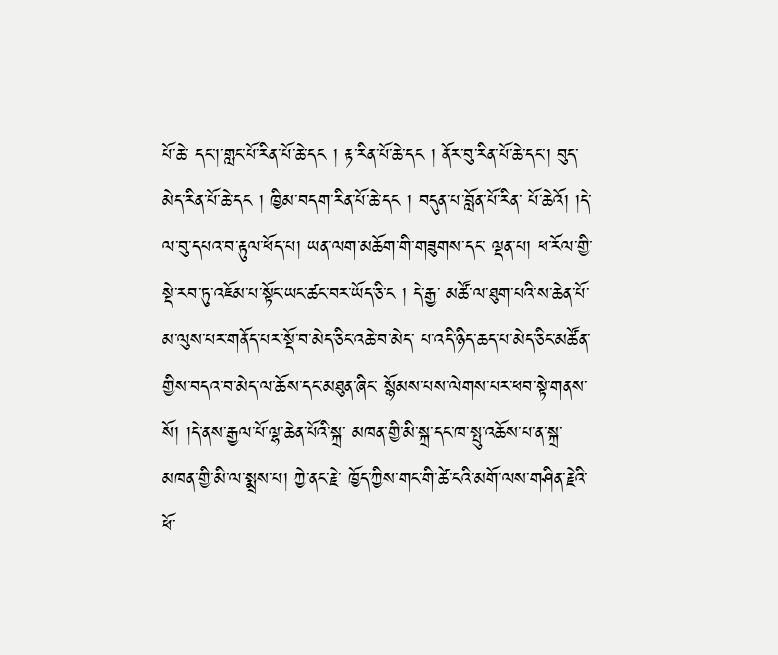པོ་ཆེ་ དང་།་གླང་པོ་རིན་པོ་ཆེ་དང ། རྟ་རིན་པོ་ཆེ་དང ། ནོར་བུ་རིན་པོ་ཆེ་དང་། བུད་མེད་རིན་པོ་ཆེ་དང ། ཁྱིམ་བདག་རིན་པོ་ཆེ་དང ། བདུན་པ་བློན་པོ་རིན་ པོ་ཆེའོ། །དེ་ལ་བུ་དཔའ་བ་རྟུལ་ཕོད་པ། ཡན་ལག་མཆོག་གི་གཟུགས་དང་ ལྡན་པ། ཕ་རོལ་གྱི་སྡེ་རབ་ཏུ་འཇོམ་པ་སྟོང་ཡང་ཚང་བར་ཡོད་ཅི་ང ། དེ་རྒྱ་ མཚོ་ལ་ཐུག་པའི་ས་ཆེན་པོ་མ་ལུས་པར་གནོད་པར་སྡོ་བ་མེད་ཅིང་འཆེ་བ་མེད་ པ་འདི་ཉིད་ཆད་པ་མེད་ཅིང་མཚོན་གྱིས་བདའ་བ་མེད་ལ་ཆོས་དང་མཐུན་ཞིང་ སྙོམས་པས་ལེགས་པར་ཕབ་སྟེ་གནས་སོ། །དེ་ནས་རྒྱལ་པོ་ལྷ་ཆེན་པོའི་སྐྲ་ མཁན་གྱི་མི་སྐྲ་དང་ཁ་སྤུ་འཆོས་པ་ན་སྐྲ་མཁན་གྱི་མི་ལ་སྨྲས་པ། ཀྱེ་ནང་རྗེ་ ཁྱོད་ཀྱིས་གང་གི་ཚེ་ངའི་མགོ་ལས་གཤིན་རྗེའི་ཕོ་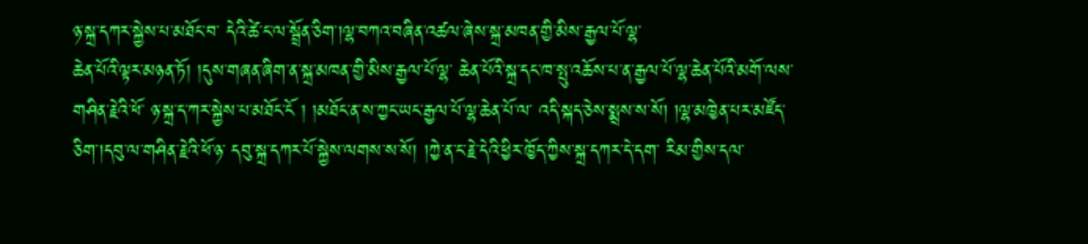ཉ་སྐྲ་དཀར་སྐྱེས་པ་མཐོང་བ་ དེའི་ཚེ་ང་ལ་སྦྲོན་ཅིག་།ལྷ་བཀའ་བཞིན་འཚལ་ཞེས་སྐྲ་མཁན་གྱི་མིས་རྒྱལ་པོ་ལྷ་
ཆེན་པོའི་ལྟར་མཉན་ཏོ། །དུས་གཞན་ཞིག་ན་སྐྲ་མཁན་གྱི་མིས་རྒྱལ་པོ་ལྷ་ ཆེན་པོའི་སྐྲ་དང་ཁ་སྤུ་འཆོས་པ་ན་རྒྱལ་པོ་ལྷ་ཆེན་པོའི་མགོ་ལས་གཤིན་རྗེའི་ཕོ་ ཉ་སྐྲ་ད་ཀར་སྐྱེས་པ་མཐོང་ངོ ། །མཐོང་ན་ས་ཀྱང་ཡང་རྒྱལ་པོ་ལྷ་ཆེན་པོ་ལ་ འདི་སྐད་ཅེས་སྨྲས་ས་སོ། །ལྷ་མཁྱེན་པར་མཛོད་ཅིག་།དབུ་ལ་གཤིན་རྗེའི་ཕོ་ཉ་ དབུ་སྐྲ་དཀར་པོ་སྐྱེས་ལགས་ས་སོ། །ཀྱེ་ན་ང་རྗེ་དེའི་ཕྱིར་ཁྱོད་ཀྱིས་སྐྲ་དཀར་དེ་དག་ རིམ་གྱིས་དལ་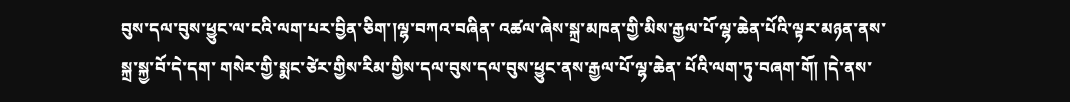བུས་དལ་བུས་ཕྱུང་ལ་ངའི་ལག་པར་བྱིན་ཅིག་།ལྷ་བཀའ་བཞིན་ འཚལ་ཞེས་སྐྲ་མཁན་གྱི་མིས་རྒྱལ་པོ་ལྷ་ཆེན་པོའི་ལྟར་མཉན་ནས་སྐྲ་སྐྱ་བོ་དེ་དག་ གསེར་གྱི་སྨང་ཙེར་གྱིས་རིམ་གྱིས་དལ་བུས་དལ་བུས་ཕྱུང་ནས་རྒྱལ་པོ་ལྷ་ཆེན་ པོའི་ལག་ཏུ་བཞག་གོ། །དེ་ནས་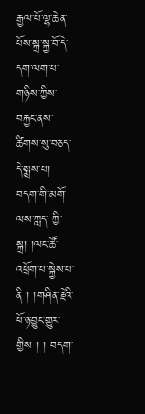རྒྱལ་པོ་ལྷ་ཆེན་པོས་སྐྲ་སྐྱ་བོ་དེ་དག་ལག་པ་ གཉིས་ཀྱིས་བརྐྱང་ནས་ཚིགས་སུ་བཅད་དེ་སྨྲས་པ། བདག་གི་མགོ་ལས་ཀླད་ ཀྱི་སྐྲ། །ལང་ཚོ་འཕྲོག་པ་སྐྱེས་པ་ནི ། །གཤིན་རྗེའི་ཕོ་ཉ་བྱུང་གྱུར་གྱིས ། ། བདག་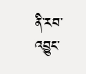ནི་རབ་འབྱུང་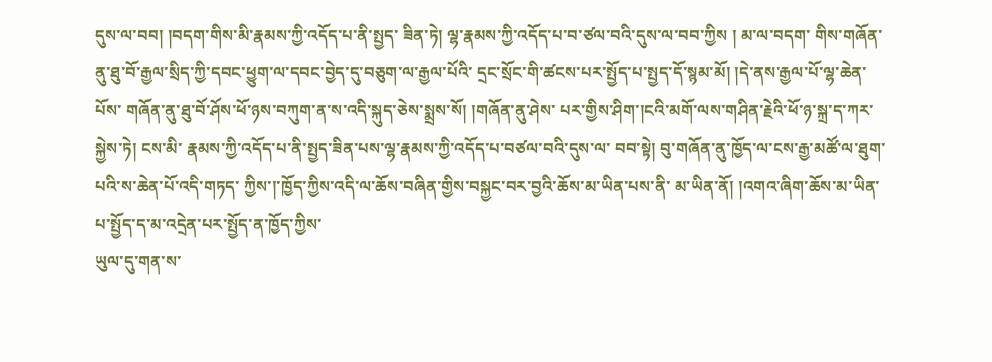དུས་ལ་བབ། །བདག་གིས་མི་རྣམས་ཀྱི་འདོད་པ་ནི་སྤྱད་ ཟིན་ཏེ། ལྷ་རྣམས་ཀྱི་འདོད་པ་བ་ཙལ་བའི་དུས་ལ་བབ་ཀྱིས ། མ་ལ་བདག་ གིས་གཞོན་ནུ་ཐུ་བོ་རྒྱལ་སྲིད་ཀྱི་དབང་ཕྱུག་ལ་དབང་བྱེད་དུ་བཅུག་ལ་རྒྱལ་པོའི་ དྲང་སྲོང་གི་ཚངས་པར་སྤྱོད་པ་སྤྱད་དོ་སྙམ་མོ། །དེ་ནས་རྒྱལ་པོ་ལྷ་ཆེན་པོས་ གཞོན་ནུ་ཐུ་བོ་ཤོས་ཕོ་ཉས་བཀུག་ན་ས་འདི་སྐུད་ཅེས་སྨྲས་སོ། །གཞོན་ནུ་ཤེས་ པར་གྱིས་ཤིག་།ངའི་མགོ་ལས་གཤིན་རྗེའི་ཕོ་ཉ་སྐྲ་ད་ཀར་སྐྱེས་ཏེ། ངས་མི་ རྣམས་ཀྱི་འདོད་པ་ནི་སྤྱད་ཟིན་པས་ལྷ་རྣམས་ཀྱི་འདོད་པ་བཙལ་བའི་དུས་ལ་ བབ་སྟེ། བུ་གཞོན་ནུ་ཁྱོད་ལ་ངས་རྒྱ་མཚོ་ལ་ཐུག་པའི་ས་ཆེན་པོ་འདི་གཏད་ ཀྱིས་།་ཁྱོད་ཀྱིས་འདི་ལ་ཆོས་བཞིན་གྱིས་བསྐྱང་བར་བྱའི་ཆོས་མ་ཡིན་པས་ནི་ མ་ཡིན་ནོ། །འགའ་ཞིག་ཆོས་མ་ཡིན་པ་སྤྱོད་ད་མ་འདྲེན་པར་སྤྱོད་ན་ཁྱོད་ཀྱིས་
ཡུལ་དུ་གན་ས་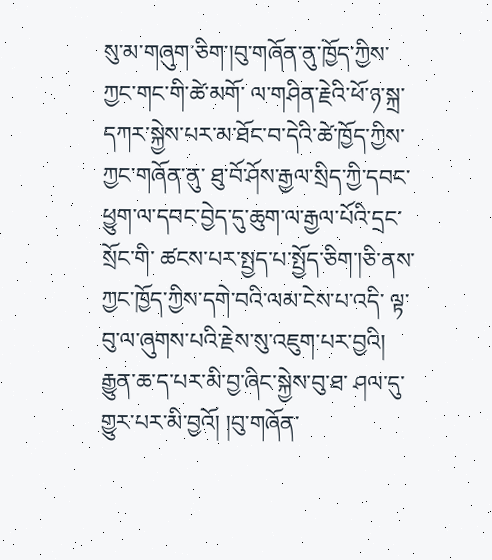སུ་མ་གཞུག་ཅིག་།བུ་གཞོན་ནུ་ཁྱོད་ཀྱིས་ཀྱང་གང་གི་ཚེ་མགོ་ ལ་གཤིན་རྗེའི་ཕོ་ཉ་སྐྲ་དཀར་སྐྱེས་པར་མ་ཐོང་བ་དེའི་ཚེ་ཁྱོད་ཀྱིས་ཀྱང་གཞོན་ནུ་ ཐུ་བོ་ཤོས་རྒྱལ་སྲིད་ཀྱི་དབང་ཕྱུག་ལ་དབང་བྱེད་དུ་ཆུག་ལ་རྒྱལ་པོའི་དྲང་སྲོང་གི་ ཚངས་པར་སྤྱད་པ་སྤྱོད་ཅིག་།ཅི་ནས་ཀྱང་ཁྱོད་ཀྱིས་དགེ་བའི་ལམ་ངེས་པ་འདི་ ལྟ་བུ་ལ་ཞུགས་པའི་རྗེས་སུ་འཇུག་པར་བྱའི། རྒྱུན་ཆ་ད་པར་མི་བྱ་ཞིང་སྐྱེས་བུ་ཐ་ ཤལ་དུ་གྱུར་པར་མི་བྱའོ། །བུ་གཞོན་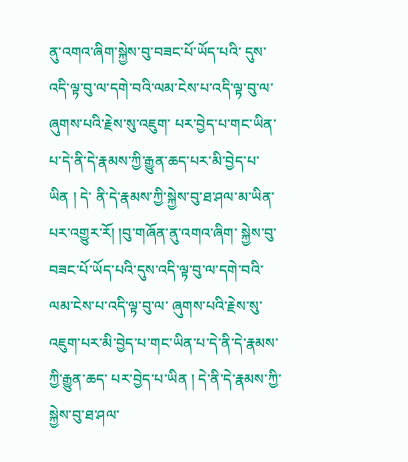ནུ་འགའ་ཞིག་སྐྱེས་བུ་བཟང་པོ་ཡོད་པའི་ དུས་འདི་ལྟ་བུ་ལ་དགེ་བའི་ལམ་ངེས་པ་འདི་ལྟ་བུ་ལ་ཞུགས་པའི་རྗེས་སུ་འཇུག་ པར་བྱེད་པ་གང་ཡིན་པ་དེ་ནི་དེ་རྣམས་ཀྱི་རྒྱུན་ཆད་པར་མི་བྱེད་པ་ཡིན ། དེ་ ནི་དེ་རྣམས་ཀྱི་སྐྱེས་བུ་ཐ་ཤལ་མ་ཡིན་པར་འགྱུར་རོ། །བུ་གཞོན་ནུ་འགའ་ཞིག་ སྐྱེས་བུ་བཟང་པོ་ཡོད་པའི་དུས་འདི་ལྟ་བུ་ལ་དགེ་བའི་ལམ་ངེས་པ་འདི་ལྟ་བུ་ལ་ ཞུགས་པའི་རྗེས་སུ་འཇུག་པར་མི་བྱེད་པ་གང་ཡིན་པ་དེ་ནི་དེ་རྣམས་ཀྱི་རྒྱུན་ཆད་ པར་བྱེད་པ་ཡིན ། དེ་ནི་དེ་རྣམས་ཀྱི་སྐྱེས་བུ་ཐ་ཤལ་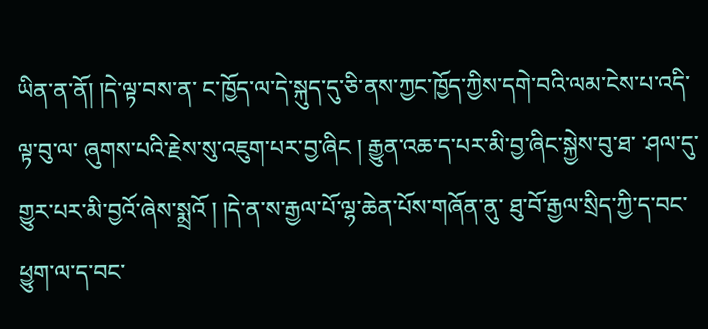ཡིན་ན་ནོ། །དེ་ལྟ་བས་ན་ ང་ཁྱོད་ལ་དེ་སྐུད་དུ་ཅི་ནས་ཀྱང་ཁྱོད་ཀྱིས་དགེ་བའི་ལམ་ངེས་པ་འདི་ལྟ་བུ་ལ་ ཞུགས་པའི་རྗེས་སུ་འཇུག་པར་བྱ་ཞིང ། རྒྱུན་འཆ་ད་པར་མི་བྱ་ཞིང་སྐྱེས་བུ་ཐ་ ་ཤལ་དུ་གྱུར་པར་མི་བྱའོ་ཞེས་སྨྲའོ ། །དེ་ན་ས་རྒྱལ་པོ་ལྷ་ཆེན་པོས་གཞོན་ནུ་ ཐུ་བོ་རྒྱལ་སྲིད་ཀྱི་ད་བང་ཕྱུག་ལ་ད་བང་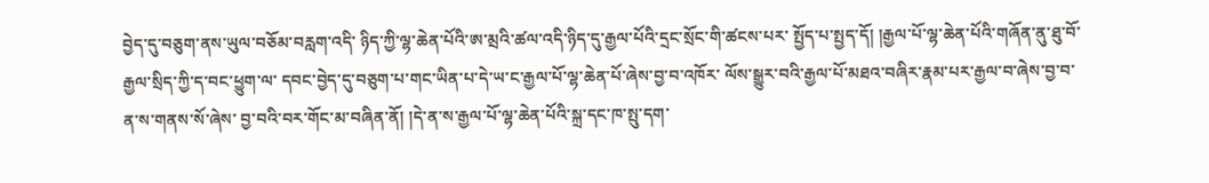བྱེད་དུ་བཅུག་ནས་ཡུལ་བཅོམ་བརླག་འདི་ ཉིད་ཀྱི་ལྷ་ཆེན་པོའི་ཨ་མྲའི་ཚལ་འདི་ཉིད་དུ་རྒྱལ་པོའི་དྲང་སྲོང་གི་ཚངས་པར་ སྤྱོད་པ་སྤྱད་དོ། །རྒྱལ་པོ་ལྷ་ཆེན་པོའི་གཞོན་ནུ་ཐུ་བོ་རྒྱལ་སྲིད་ཀྱི་ད་བང་ཕྱུག་ལ་ དབང་བྱེད་དུ་བཅུག་པ་གང་ཡིན་པ་དེ་ཡ་ང་རྒྱལ་པོ་ལྷ་ཆེན་པོ་ཞེས་བྱ་བ་འཁོར་ ལོས་སྒྱུར་བའི་རྒྱལ་པོ་མཐའ་བཞིར་རྣམ་པར་རྒྱལ་བ་ཞེས་བྱ་བ་ན་ས་གནས་སོ་ཞེས་ བྱ་བའི་བར་གོང་མ་བཞིན་ནོ། །དེ་ན་ས་རྒྱལ་པོ་ལྷ་ཆེན་པོའི་སྐྲ་དང་ཁ་སྤུ་དག་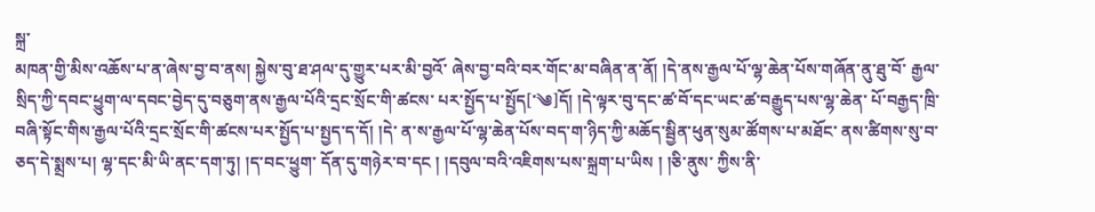སྐྲ་
མཁན་གྱི་མིས་འཆོས་པ་ན་ཞེས་བྱ་བ་ནས། སྐྱེས་བུ་ཐ་ཤལ་དུ་གྱུར་པར་མི་བྱའོ་ ཞེས་བྱ་བའི་བར་གོང་མ་བཞིན་ན་ནོ། །དེ་ནས་རྒྱལ་པོ་ལྷ་ཆེན་པོས་གཞོན་ནུ་ཐུ་བོ་ རྒྱལ་སྲིད་ཀྱི་དབང་ཕྱུག་ལ་དབང་བྱེད་དུ་བཅུག་ནས་རྒྱལ་པོའི་དྲང་སྲོང་གི་ཚངས་ པར་སྤྱོད་པ་སྤྱོད[་༄]དོ། །དེ་ལྟར་བུ་དང་ཚ་བོ་དང་ཡང་ཚ་བརྒྱུད་པས་ལྷ་ཆེན་ པོ་བརྒྱད་ཁྲི་བཞི་སྟོང་གིས་རྒྱལ་པོའི་དྲང་སྲོང་གི་ཚངས་པར་སྤྱོད་པ་སྤྱད་ད་དོ། །དེ་ ན་ས་རྒྱལ་པོ་ལྷ་ཆེན་པོས་བད་ག་ཉིད་ཀྱི་མཆོད་སྦྱིན་ཕུན་སུམ་ཚོགས་པ་མཐོང་ ནས་ཚིགས་སུ་བ་ཅད་དེ་སྨྲས་པ། ལྷ་དང་མི་ཡི་ནང་དག་ཏུ། །ད་བང་ཕྱུག་ དོན་དུ་གཉེར་བ་དང ། །དབུལ་བའི་འཇིགས་པས་སྐྲག་པ་ཡིས ། །ཅི་ནུས་ ཀྱིས་ནི་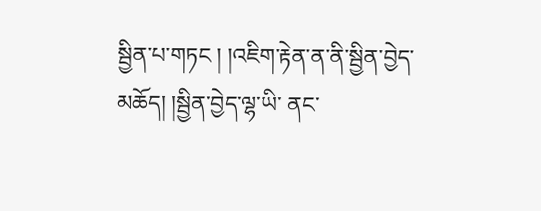སྦྱིན་པ་གཏང ། །འཇིག་རྟེན་ན་ནི་སྦྱིན་བྱེད་མཆོད། །སྦྱིན་བྱེད་ལྷ་ཡི་ ནང་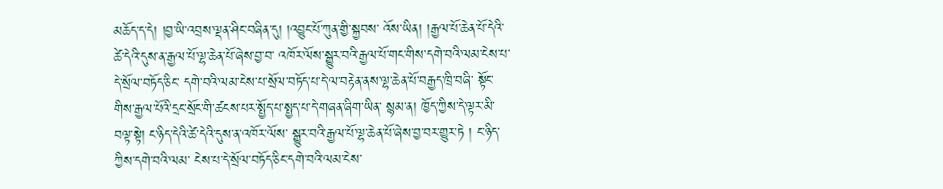མཆོད་ད་དེ། །བྱ་ཡི་འབྲས་ལྡན་ཤིང་བཞིན་དུ། །འབྱུང་པོ་ཀུན་གྱི་སྐྱབས་ འོས་ཡིན། །རྒྱལ་པོ་ཆེན་པོ་དེའི་ཚེ་དེའི་དུས་ན་རྒྱལ་པོ་ལྷ་ཆེན་པོ་ཞེས་བྱ་བ་ འཁོར་ལོས་སྒྱུར་བའི་རྒྱལ་པོ་གང་གིས་དགེ་བའི་ལམ་ངེས་པ་དེ་སྲོལ་བཏོད་ཅིང་ དགེ་བའི་ལམ་ངེས་པ་སྲོལ་བཏོད་པ་དེ་ལ་བརྟེན་ནས་ལྷ་ཆེན་པོ་བརྒྱད་ཁྲི་བཞི་ སྟོང་གིས་རྒྱལ་པོའི་དྲང་སྲོང་གི་ཚངས་པར་སྤྱོད་པ་སྤྱད་པ་དེ་གཞན་ཞིག་ཡིན་ སྙམ་ན། ཁྱོད་ཀྱིས་དེ་ལྟར་མི་བལྟ་སྟེ། ང་ཉིད་དེའི་ཚེ་དེའི་དུས་ན་འཁོར་ལོས་ སྒྱུར་བའི་རྒྱལ་པོ་ལྷ་ཆེན་པོ་ཞེས་བྱ་བར་གྱུར་ཏེ ། ང་ཉིད་ཀྱིས་དགེ་བའི་ལམ་ ངེས་པ་དེ་སྲོལ་བཏོད་ཅིང་དགེ་བའི་ལམ་ངེས་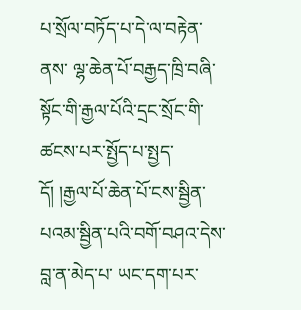པ་སྲོལ་བཏོད་པ་དེ་ལ་བརྟེན་ནས་ ལྷ་ཆེན་པོ་བརྒྱད་ཁྲི་བཞི་སྟོང་གི་རྒྱལ་པོའི་དྲང་སྲོང་གི་ཚངས་པར་སྤྱོད་པ་སྤྱད་ དོ། །རྒྱལ་པོ་ཆེན་པོ་ངས་སྦྱིན་པའམ་སྦྱིན་པའི་བགོ་བཤའ་དེས་བླ་ན་མེད་པ་ ཡང་དག་པར་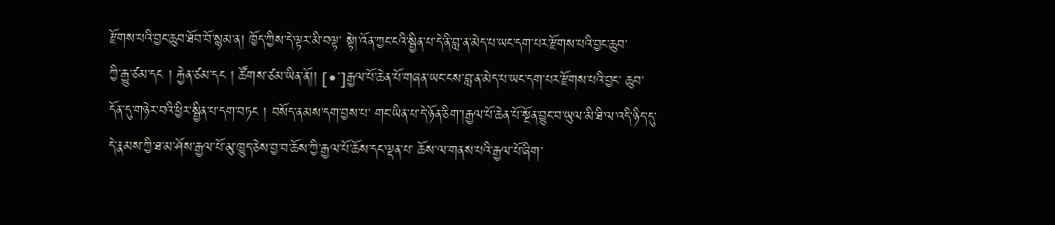རྫོགས་པའི་བྱང་ཆུབ་ཐོབ་བོ་སྙམ་ན། ཁྱོད་ཀྱིས་དེ་ལྟར་མི་བལྟ་ སྟེ།་འོན་ཀྱང་ངའི་སྦྱིན་པ་དེ་ནི་བླ་ན་མེད་པ་ཡང་དག་པར་རྫོགས་པའི་བྱང་ཆུབ་
ཀྱི་རྒྱུ་ཙམ་དང ། རྐྱེན་ཙམ་དང ། ཚོགས་ཙམ་ཡིན་ནོ།། [•་]རྒྱལ་པོ་ཆེན་པོ་གཞན་ཡང་ངས་བླ་ན་མེད་པ་ཡང་དག་པར་རྫོགས་པའི་བྱང་ ཆུབ་དོན་དུ་གཉེར་བའི་ཕྱིར་སྦྱིན་པ་དག་བཏང ། བསོད་ནམས་དག་བྱས་པ་ གང་ཡིན་པ་དེ་ཉོན་ཅིག་།རྒྱལ་པོ་ཆེན་པོ་སྔོན་བྱུང་བ་ཡུལ་མི་ཐི་ལ་འདི་ཉིད་དུ་ དེ་རྣམས་ཀྱི་ཐ་མ་ཤོས་རྒྱལ་པོ་མུ་ཁྱུད་ཅེས་བྱ་བ་ཆོས་ཀྱི་རྒྱལ་པོ་ཆོས་དང་ལྡན་པ་ ཆོས་ལ་གནས་པའི་རྒྱལ་པོ་ཞིག་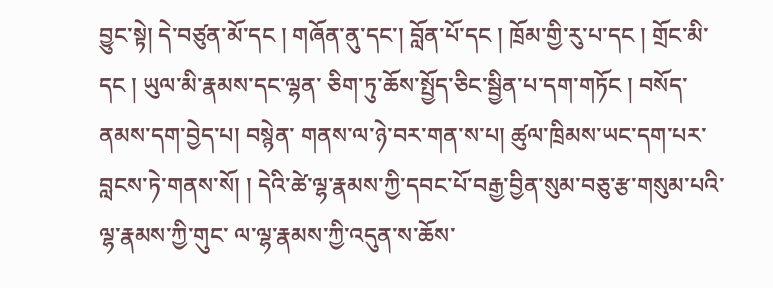བྱུང་སྟེ། དེ་བཙུན་མོ་དང ། གཞོན་ནུ་དང་། བློན་པོ་དང ། ཁྲོམ་གྱི་རུ་པ་དང ། གྲོང་མི་དང ། ཡུལ་མི་རྣམས་དང་ལྷན་ ཅིག་ཏུ་ཆོས་སྤྱོད་ཅིང་སྦྱིན་པ་དག་གཏོང ། བསོད་ནམས་དག་བྱེད་པ། བསྙེན་ གནས་ལ་ཉེ་བར་གན་ས་པ། ཚུལ་ཁྲིམས་ཡང་དག་པར་བླངས་ཏེ་གནས་སོ། ། དེའི་ཚེ་ལྷ་རྣམས་ཀྱི་དབང་པོ་བརྒྱ་བྱིན་སུམ་བཅུ་རྩ་གསུམ་པའི་ལྷ་རྣམས་ཀྱི་གུང་ ལ་ལྷ་རྣམས་ཀྱི་འདུན་ས་ཆོས་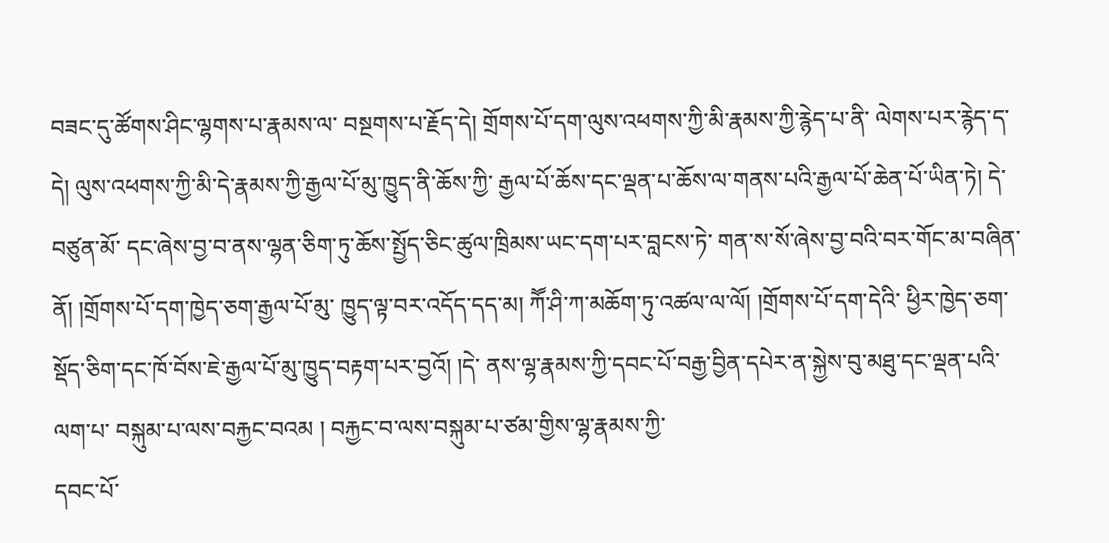བཟང་དུ་ཚོགས་ཤིང་ལྷགས་པ་རྣམས་ལ་ བསྔགས་པ་རྗོད་དེ། གྲོགས་པོ་དག་ལུས་འཕགས་ཀྱི་མི་རྣམས་ཀྱི་རྙེད་པ་ནི་ ལེགས་པར་རྙེད་ད་དེ། ལུས་འཕགས་ཀྱི་མི་དེ་རྣམས་ཀྱི་རྒྱལ་པོ་མུ་ཁྱུད་ནི་ཆོས་ཀྱི་ རྒྱལ་པོ་ཆོས་དང་ལྡན་པ་ཆོས་ལ་གནས་པའི་རྒྱལ་པོ་ཆེན་པོ་ཡིན་ཏེ། དེ་བཙུན་མོ་ དང་ཞེས་བྱ་བ་ནས་ལྷན་ཅིག་ཏུ་ཆོས་སྤྱོད་ཅིང་ཚུལ་ཁྲིམས་ཡང་དག་པར་བླངས་ཏེ་ གན་ས་སོ་ཞེས་བྱ་བའི་བར་གོང་མ་བཞིན་ནོ། །གྲོགས་པོ་དག་ཁྱེད་ཅག་རྒྱལ་པོ་མུ་ ཁྱུད་ལྟ་བར་འདོད་དད་མ། ཀཽ་ཤི་ཀ་མཆོག་ཏུ་འཚལ་ལ་ལོ། །གྲོགས་པོ་དག་དེའི་ ཕྱིར་ཁྱེད་ཅག་སྡོད་ཅིག་དང་ཁོ་བོས་ཇེ་རྒྱལ་པོ་མུ་ཁྱུད་བརྟག་པར་བྱའོ། །དེ་ ནས་ལྷ་རྣམས་ཀྱི་དབང་པོ་བརྒྱ་བྱིན་དཔེར་ན་སྐྱེས་བུ་མཐུ་དང་ལྡན་པའི་ལག་པ་ བསྐུམ་པ་ལས་བརྐྱང་བའམ ། བརྐྱང་བ་ལས་བསྐུམ་པ་ཙམ་གྱིས་ལྷ་རྣམས་ཀྱི་
དབང་པོ་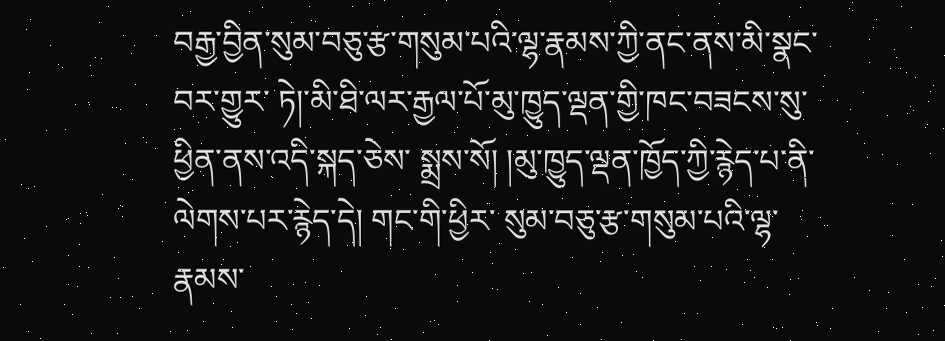བརྒྱ་བྱིན་སུམ་བཅུ་རྩ་གསུམ་པའི་ལྷ་རྣམས་ཀྱི་ནང་ནས་མི་སྣང་བར་གྱུར་ ཏེ།་མི་ཐི་ལར་རྒྱལ་པོ་མུ་ཁྱུད་ལྡན་གྱི་ཁང་བཟངས་སུ་ཕྱིན་ནས་འདི་སྐད་ཅེས་ སྨྲས་སོ། །མུ་ཁྱུད་ལྡན་ཁྱོད་ཀྱི་རྙེད་པ་ནི་ལེགས་པར་རྙེད་དེ། གང་གི་ཕྱིར་ སུམ་བཅུ་རྩ་གསུམ་པའི་ལྷ་རྣམས་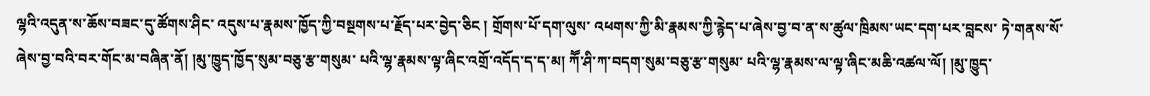ལྷའི་འདུན་ས་ཆོས་བཟང་དུ་ཚོགས་ཤིང་ འདུས་པ་རྣམས་ཁྱོད་ཀྱི་བསྔགས་པ་རྗོད་པར་བྱེད་ཅིང ། གྲོགས་པོ་དག་ལུས་ འཕགས་ཀྱི་མི་རྣམས་ཀྱི་རྙེད་པ་ཞེས་བྱ་བ་ན་ས་ཚུལ་ཁྲིམས་ཡང་དག་པར་བླངས་ ཏེ་གནས་སོ་ཞེས་བྱ་བའི་བར་གོང་མ་བཞིན་ནོ། །མུ་ཁྱུད་ཁྱོད་སུམ་བཅུ་རྩ་གསུམ་ པའི་ལྷ་རྣམས་ལྟ་ཞིང་འགྲོ་འདོད་ད་ད་མ། ཀཽ་ཤི་ཀ་བདག་སུམ་བཅུ་རྩ་གསུམ་ པའི་ལྷ་རྣམས་ལ་ལྟ་ཞིང་མཆི་འཚལ་ལོ། །མུ་ཁྱུད་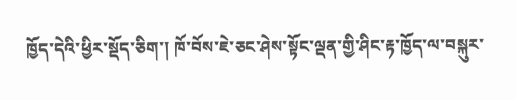ཁྱོད་དེའི་ཕྱིར་སྡོད་ཅིག་། ཁོ་བོས་ཇེ་ཅང་ཤེས་སྟོང་ལྡན་གྱི་ཤིང་རྟ་ཁྱོད་ལ་བསྐུར་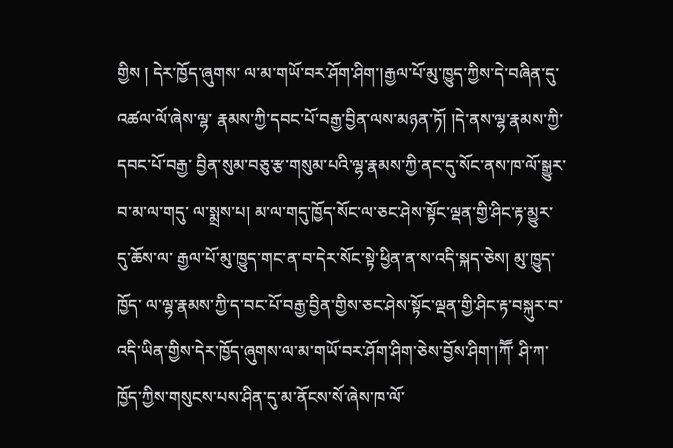གྱིས ། དེར་ཁྱོད་ཞུགས་ ལ་མ་གཡོ་བར་ཤོག་ཤིག་།རྒྱལ་པོ་མུ་ཁྱུད་ཀྱིས་དེ་བཞིན་དུ་འཚལ་ལོ་ཞེས་ལྷ་ རྣམས་ཀྱི་དབང་པོ་བརྒྱ་བྱིན་ལས་མཉན་ཏོ། །དེ་ནས་ལྷ་རྣམས་ཀྱི་དབང་པོ་བརྒྱ་ བྱིན་སུམ་བཅུ་རྩ་གསུམ་པའི་ལྷ་རྣམས་ཀྱི་ནང་དུ་སོང་ནས་ཁ་ལོ་སྒྱུར་བ་མ་ལ་གདུ་ ལ་སྨྲས་པ། མ་ལ་གདུ་ཁྱོད་སོང་ལ་ཅང་ཤེས་སྟོང་ལྡན་གྱི་ཤིང་རྟ་མྱུར་དུ་ཆོས་ལ་ རྒྱལ་པོ་མུ་ཁྱུད་གང་ན་བ་དེར་སོང་སྟེ་ཕྱིན་ན་ས་འདི་སྐད་ཅེས། མུ་ཁྱུད་ཁྱོད་ ལ་ལྷ་རྣམས་ཀྱི་ད་བང་པོ་བརྒྱ་བྱིན་གྱིས་ཅང་ཤེས་སྟོང་ལྡན་གྱི་ཤིང་རྟ་བསྐུར་བ་ འདི་ཡིན་གྱིས་དེར་ཁྱོད་ཞུགས་ལ་མ་གཡོ་བར་ཤོག་ཤིག་ཅེས་བྱོས་ཤིག་།ཀཽ་ ཤི་ཀ་ཁྱོད་ཀྱིས་གསུངས་པས་ཤིན་དུ་མ་ནོངས་སོ་ཞེས་ཁ་ལོ་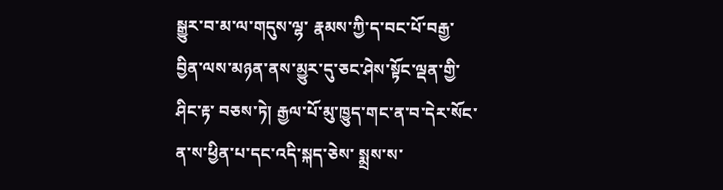སྒྱུར་བ་མ་ལ་གདུས་ལྷ་ རྣམས་ཀྱི་ད་བང་པོ་བརྒྱ་བྱིན་ལས་མཉན་ནས་མྱུར་དུ་ཅང་ཤེས་སྟོང་ལྡན་གྱི་ཤིང་རྟ་ བཅས་ཏེ། རྒྱལ་པོ་མུ་ཁྱུད་གང་ན་བ་དེར་སོང་ན་ས་ཕྱིན་པ་དང་འདི་སྐད་ཅེས་ སྨྲས་ས་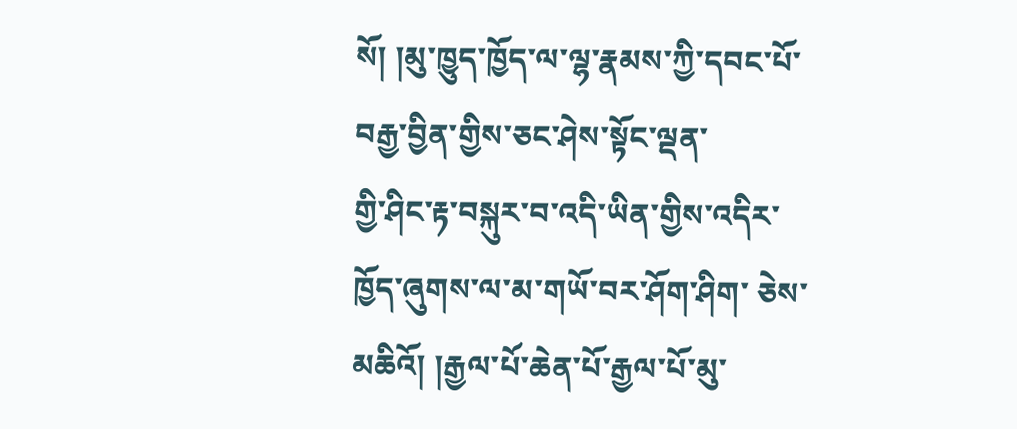སོ། །མུ་ཁྱུད་ཁྱོད་ལ་ལྷ་རྣམས་ཀྱི་དབང་པོ་བརྒྱ་བྱིན་གྱིས་ཅང་ཤེས་སྟོང་ལྡན་
གྱི་ཤིང་རྟ་བསྐུར་བ་འདི་ཡིན་གྱིས་འདིར་ཁྱོད་ཞུགས་ལ་མ་གཡོ་བར་ཤོག་ཤིག་ ཅེས་མཆིའོ། །རྒྱལ་པོ་ཆེན་པོ་རྒྱལ་པོ་མུ་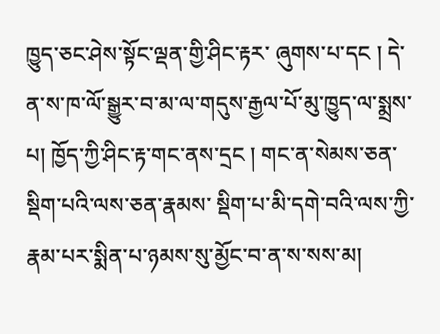ཁྱུད་ཅང་ཤེས་སྟོང་ལྡན་གྱི་ཤིང་རྟར་ ཞུགས་པ་དང ། དེ་ན་ས་ཁ་ལོ་སྒྱུར་བ་མ་ལ་གདུས་རྒྱལ་པོ་མུ་ཁྱུད་ལ་སྨྲས་པ། ཁྱོད་ཀྱི་ཤིང་རྟ་གང་ནས་དྲང ། གང་ན་སེམས་ཅན་སྡིག་པའི་ལས་ཅན་རྣམས་ སྡིག་པ་མི་དགེ་བའི་ལས་ཀྱི་རྣམ་པར་སྨིན་པ་ཉམས་སུ་མྱོང་བ་ན་ས་སས་མ།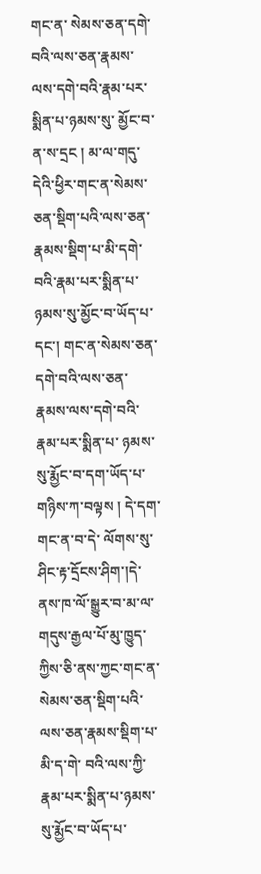གང་ན་ སེམས་ཅན་དགེ་བའི་ལས་ཅན་རྣམས་ལས་དགེ་བའི་རྣམ་པར་སྨིན་པ་ཉམས་སུ་ མྱོང་བ་ན་ས་དྲང ། མ་ལ་གདུ་དེའི་ཕྱིར་གང་ན་སེམས་ཅན་སྡིག་པའི་ལས་ཅན་ རྣམས་སྡིག་པ་མི་དགེ་བའི་རྣམ་པར་སྨིན་པ་ཉམས་སུ་མྱོང་བ་ཡོད་པ་དང་། གང་ན་སེམས་ཅན་དགེ་བའི་ལས་ཅན་རྣམས་ལས་དགེ་བའི་རྣམ་པར་སྨིན་པ་ ཉམས་སུ་རྨྱོང་བ་དག་ཡོད་པ་གཉིས་ཀ་བལྟས ། དེ་དག་གང་ན་བ་དེ་ ལོགས་སུ་ཤིང་རྟ་དྲོངས་ཤིག་།དེ་ནས་ཁ་ལོ་སྒྱུར་བ་མ་ལ་གདུས་རྒྱལ་པོ་མུ་ཁྱུད་ ཀྱིས་ཅི་ནས་ཀྱང་གང་ན་སེམས་ཅན་སྡིག་པའི་ལས་ཅན་རྣམས་སྡིག་པ་མི་ད་གེ་ བའི་ལས་ཀྱི་རྣམ་པར་སྨིན་པ་ཉམས་སུ་རྨྱོང་བ་ཡོད་པ་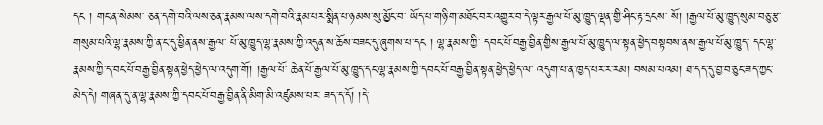དང ། གང་ན་སེམས་ ཅན་དགེ་བའི་ལས་ཅན་རྣམས་ལས་དགེ་བའི་རྣམ་པར་སྨིན་པ་ཉམས་སུ་མྱོང་བ་ ཡོད་པ་གཉི་ག་མཐོང་བར་འགྱུར་བ་དེ་ལྟར་རྒྱལ་པོ་མུ་ཁྱུད་ལྡན་གྱི་ཤིང་རྟ་དྲངས་ སོ། །རྒྱལ་པོ་མུ་ཁྱུད་སུམ་བཅུ་རྩ་གསུམ་པའི་ལྷ་རྣམས་ཀྱི་ན་ང་དུ་ཕྱིན་ནས་རྒྱལ་ པོ་མུ་ཁྱུད་ལྷ་རྣམས་ཀྱི་འདུན་ས་ཆོས་བཟང་དུ་ཞུགས་པ་དང ། ལྷ་རྣམས་ཀྱི་ དབང་པོ་བརྒྱ་བྱིན་གྱིས་རྒྱལ་པོ་མུ་ཁྱུད་ལ་སྟན་ཕྱེད་བསྟབས་ནས་རྒྱལ་པོ་མུ་ཁྱུད་ དང་ལྷ་རྣམས་ཀྱི་ད་བང་པོ་བརྒྱ་བྱིན་སྟན་ཕྱེད་ཕྱེད་ལ་འདུག་གོ། །རྒྱལ་པོ་ ཆེན་པོ་རྒྱལ་པོ་མུ་ཁྱུད་དང་ལྷ་རྣམས་ཀྱི་དབང་པོ་བརྒྱ་བྱིན་སྟན་ཕྱེད་ཕྱེད་ལ་ འདུག་པ་ན་ཁྱད་པར་ར་རམ། བསམ་པའམ། ཐ་དད་དུ་བྱ་བ་ཅུང་ཟད་ཀྱང་
མེད་དེ། གཞན་དུ་ན་ལྷ་རྣམས་ཀྱི་དབང་པོ་བརྒྱ་བྱིན་ནི་མིག་མི་འཛུམས་པར་ ཟད་ད་དོ། །དེ་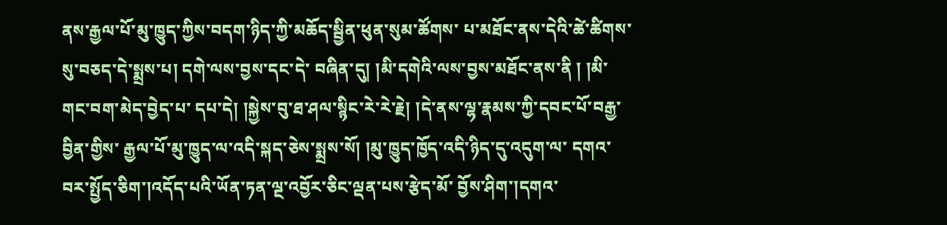ནས་རྒྱལ་པོ་མུ་ཁྱུད་ཀྱིས་བདག་ཉིད་ཀྱི་མཆོད་སྦྱིན་ཕུན་སུམ་ཚོགས་ པ་མཐོང་ནས་དེའི་ཚེ་ཚིགས་སུ་བཅད་དེ་སྨྲས་པ། དགེ་ལས་བྱས་དང་དེ་ བཞིན་དུ། །མི་དགེའི་ལས་བྱས་མཐོང་ནས་ནི ། །མི་གང་བག་མེད་བྱེད་པ་ དཔ་དེ། །སྐྱེས་བུ་ཐ་ཤལ་སྙིང་རེ་རེ་རྗེ། །དེ་ནས་ལྷ་རྣམས་ཀྱི་དབང་པོ་བརྒྱ་བྱིན་གྱིས་ རྒྱལ་པོ་མུ་ཁྱུད་ལ་འདི་སྐད་ཅེས་སྨྲས་སོ། །མུ་ཁྱུད་ཁྱོད་འདི་ཉིད་དུ་འདུག་ལ་ དགའ་བར་སྤྱོད་ཅིག་།འདོད་པའི་ཡོན་ཏན་ལྔ་འབྱོར་ཅིང་ལྡན་པས་རྩེད་མོ་ བྱོས་ཤིག་།དགའ་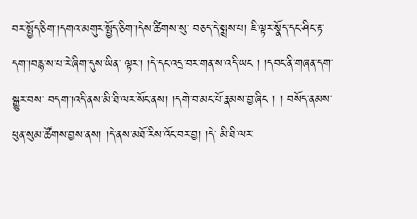བར་སྤྱོད་ཅིག་།དགའ་མགུར་སྤྱོད་ཅིག་།དེས་ཚིགས་སུ་ བཅད་དེ་སྨྲས་པ། ཇི་ལྟར་སྣོད་དང་ཤིང་རྟ་དག་།བརྙ་ས་པ་རེ་ཞིག་དུས་ཡིན་ ལྟར་། །དེ་དང་འདྲ་བར་གན་ས་འདི་ཡང ། །དབང་ནི་གཞན་དག་སྒྱུར་བས་ བདག་།འདི་ནས་མི་ཐི་ལར་སོང་ནས། །དགེ་བ་མང་པོ་རྣམས་བྱ་ཞིང ། ། བསོད་ནམས་ཕུན་སུམ་ཚོགས་བྱས་ནས། །དེ་ནས་མཐོ་རིས་འོང་བར་བྱ། །དེ་ མི་ཐི་ལར་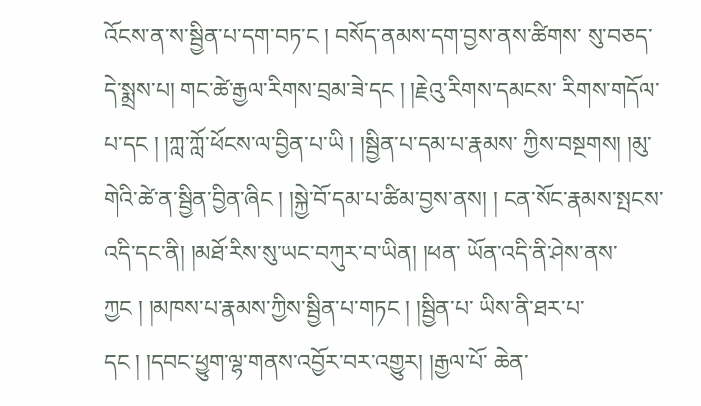འོངས་ན་ས་སྦྱིན་པ་དག་བཏ་ང ། བསོད་ནམས་དག་བྱས་ནས་ཚིགས་ སུ་བཅད་དེ་སྨྲས་པ། གང་ཚེ་རྒྱལ་རིགས་བྲམ་ཟེ་དང ། །རྗེའུ་རིགས་དམངས་ རིགས་གདོལ་པ་དང ། །ཀླ་ཀློ་ཕོངས་ལ་བྱིན་པ་ཡི ། །སྦྱིན་པ་དམ་པ་རྣམས་ ཀྱིས་བསྔགས། །མུ་གེའི་ཚེ་ན་སྦྱིན་བྱིན་ཞིང ། །སྐྱེ་བོ་དམ་པ་ཚིམ་བྱས་ནས། ། ངན་སོང་རྣམས་སྤངས་འདི་དང་ནི། །མཐོ་རིས་སུ་ཡང་བཀུར་བ་ཡིན། །ཕན་ ཡོན་འདི་ནི་ཤེས་ནས་ཀྱང ། །མཁས་པ་རྣམས་ཀྱིས་སྦྱིན་པ་གཏང ། །སྦྱིན་པ་ ཡིས་ནི་ཐར་པ་དང ། །དབང་ཕྱུག་ལྷ་གནས་འབྱོར་བར་འགྱུར། །རྒྱལ་པོ་ ཆེན་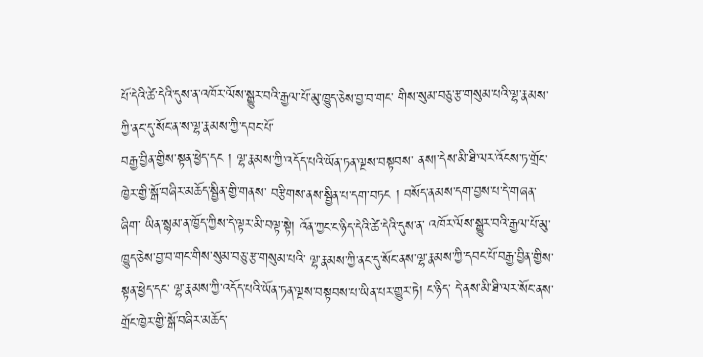པོ་དེའི་ཚེ་དེའི་དུས་ན་འཁོར་ལོས་སྒྱུར་བའི་རྒྱལ་པོ་མུ་ཁྱུད་ཅེས་བྱ་བ་གང་ གིས་སུམ་བཅུ་རྩ་གསུམ་པའི་ལྷ་རྣམས་ཀྱི་ནང་དུ་སོང་ན་ས་ལྷ་རྣམས་ཀྱི་དབང་པོ་
བརྒྱ་བྱིན་གྱིས་སྟན་ཕྱེད་དང ། ལྷ་རྣམས་ཀྱི་འདོད་པའི་ཡོན་ཏན་ལྔས་བསྟབས་ ནས།་དེས་མི་ཐི་ལར་འོངས་ཏ་གྲོང་ཁྱེར་གྱི་སྒོ་བཞིར་མཆོད་སྦྱིན་གྱི་གནས་ བརྩིགས་ནས་སྦྱིན་པ་དག་བཏང ། བསོད་ནམས་དག་བྱས་པ་དེ་གཞན་ཞིག་ ཡིན་སྙམ་ན་ཁྱོད་ཀྱིས་དེ་ལྟར་མི་བལྟ་སྟེ། འོན་ཀྱང་ང་ཉིད་དེའི་ཚེ་དེའི་དུས་ན་ འཁོར་ལོས་སྒྱུར་བའི་རྒྱལ་པོ་མུ་ཁྱུད་ཅེས་བྱ་བ་གང་གིས་སུམ་བཅུ་རྩ་གསུམ་པའི་ ལྷ་རྣམས་ཀྱི་ནང་དུ་སོང་ནས་ལྷ་རྣམས་ཀྱི་དབང་པོ་བརྒྱ་བྱིན་གྱིས་སྟན་ཕྱེད་དང་ ལྷ་རྣམས་ཀྱི་འདོད་པའི་ཡོན་ཏན་ལྔས་བསྟབས་པ་ཡིན་པར་གྱུར་ཏེ། ང་ཉིད་ དེ་ནས་མི་ཐི་ལར་སོང་ནས་གྲོང་ཁྱེར་གྱི་སྒོ་བཞིར་མཆོད་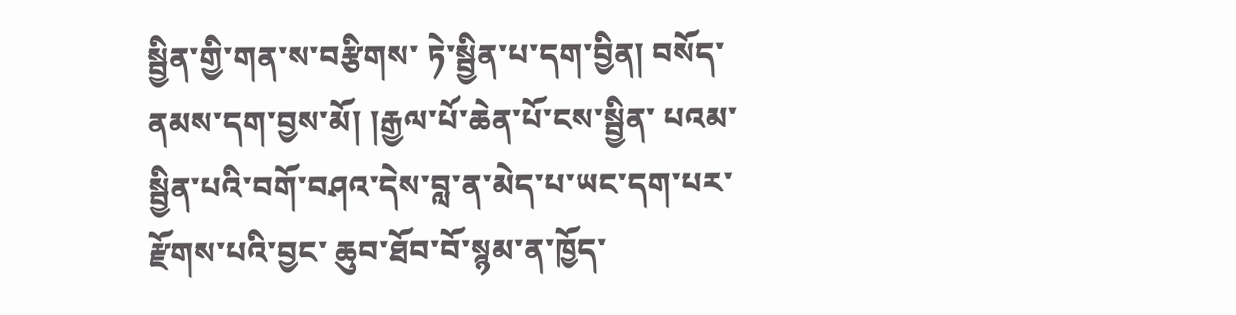སྦྱིན་གྱི་གན་ས་བརྩིགས་ ཏེ་སྦྱིན་པ་དག་བྱིན། བསོད་ནམས་དག་བྱས་མོ། །རྒྱལ་པོ་ཆེན་པོ་ངས་སྦྱིན་ པའམ་སྦྱིན་པའི་བགོ་བཤའ་དེས་བླ་ན་མེད་པ་ཡང་དག་པར་རྫོགས་པའི་བྱང་ ཆུབ་ཐོབ་བོ་སྙམ་ན་ཁྱོད་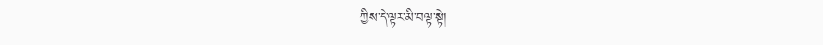ཀྱིས་དེ་ལྟར་མི་བལྟ་སྟེ།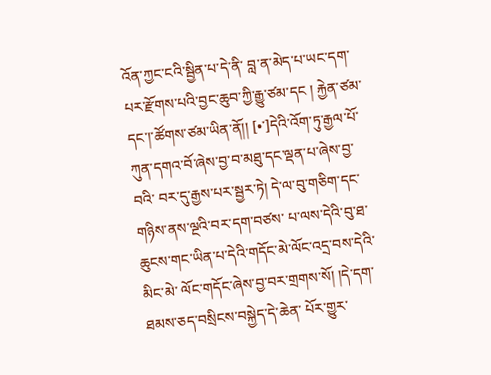འོན་ཀྱང་ངའི་སྦྱིན་པ་དེ་ནི་ བླ་ན་མེད་པ་ཡང་དག་པར་རྫོགས་པའི་བྱང་ཆུབ་ཀྱི་རྒྱུ་ཙམ་དང ། རྐྱེན་ཙམ་ དང་།་ཚོགས་ཙམ་ཡིན་ནོ།། [•་]དེའི་འོག་ཏུ་རྒྱལ་པོ་ཀུན་དགའ་བོ་ཞེས་བྱ་བ་མཐུ་དང་ལྡན་པ་ཞེས་བྱ་བའི་ བར་དུ་རྒྱས་པར་སྦྱར་ཏེ། དེ་ལ་བུ་གཅིག་དང་གཉིས་ནས་ལྔའི་བར་དག་བཙས་ པ་ལས་དེའི་བུ་ཐ་ཆུངས་གང་ཡིན་པ་དེའི་གདོང་མེ་ལོང་འདྲ་བས་དེའི་མིང་མེ་ ལོང་གདོང་ཞེས་བྱ་བར་གྲགས་སོ། །དེ་དག་ཐམས་ཅད་བསྲིངས་བསྐྱེད་དེ་ཆེན་ པོར་གྱུར་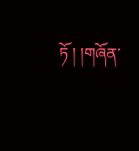ཏོ ། །གཞོན་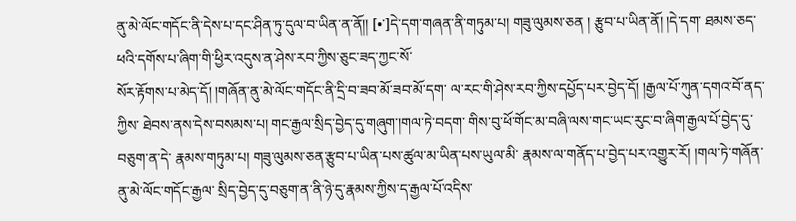ནུ་མེ་ལོང་གདོང་ནི་དེས་པ་དང་ཤིན་ཏུ་དུལ་བ་ཡིན་ན་ནོ།། [•་]དེ་དག་གཞན་ནི་གཏུམ་པ། གཟུ་ལུམས་ཅན ། རྩུབ་པ་ཡིན་ནོ། །དེ་དག་ ཐམས་ཅད་ཕའི་དགོས་པ་ཞིག་གི་ཕྱིར་འདུས་ན་ཤེས་རབ་ཀྱིས་ཅུང་ཟད་ཀྱང་སོ་
སོར་རྟོགས་པ་མེད་དོ། །གཞོན་ནུ་མེ་ལོང་གདོང་ནི་དྲི་བ་ཟབ་མོ་ཟབ་མོ་དག་ ལ་རང་གི་ཤེས་རབ་ཀྱིས་དཔྱོད་པར་བྱེད་དོ། །རྒྱལ་པོ་ཀུན་དགའ་བོ་ནད་ཀྱིས་ ཐེབས་ནས་དེས་བསམས་པ། གང་རྒྱལ་སྲིད་བྱེད་དུ་གཞུག་།གལ་ཏེ་བདག་ གིས་བུ་ཕོ་གོང་མ་བཞི་ལས་གང་ཡང་རུང་བ་ཞིག་རྒྱལ་པོ་བྱེད་དུ་བཅུག་ན་དེ་ རྣམས་གཏུམ་པ། གཟུ་ལུམས་ཅན་རྩུབ་པ་ཡིན་པས་ཚུལ་མ་ཡིན་པས་ཡུལ་མི་ རྣམས་ལ་གནོད་པ་བྱེད་པར་འགྱུར་རོ། །གལ་ཏེ་གཞོན་ནུ་མེ་ལོང་གདོང་རྒྱལ་ སྲིད་བྱེད་དུ་བཅུག་ན་ནི་ཉེ་དུ་རྣམས་ཀྱིས་ད་རྒྱལ་པོ་འདིས་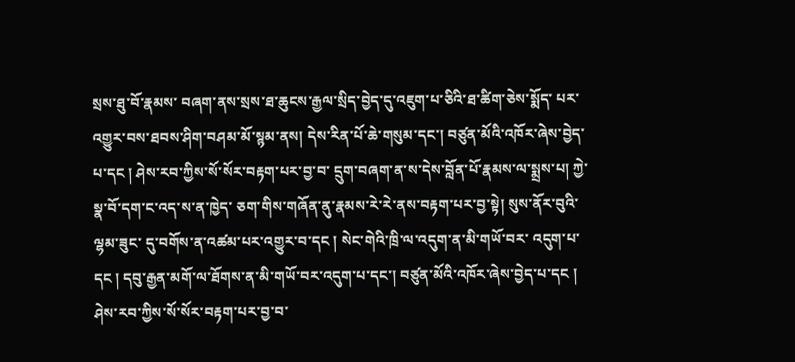སྲས་ཐུ་བོ་རྣམས་ བཞག་ནས་སྲས་ཐ་ཆུངས་རྒྱལ་སྲིད་བྱེད་དུ་འཇུག་པ་ཅིའི་ཐ་ཚིག་ཅེས་སྨོད་ པར་འགྱུར་བས་ཐབས་ཤིག་བཤམ་མོ་སྙམ་ནས། དེས་རིན་པོ་ཆེ་གསུམ་དང་། བཙུན་མོའི་འཁོར་ཞེས་བྱེད་པ་དང ། ཤེས་རབ་ཀྱིས་སོ་སོར་བརྟག་པར་བྱ་བ་ དྲུག་བཞག་ན་ས་དེས་བློན་པོ་རྣམས་ལ་སྨྲས་པ། ཀྱེ་སྣ་བོ་དག་ང་འད་ས་ན་ཁྱེད་ ཅག་གིས་གཞོན་ནུ་རྣམས་རེ་རེ་ནས་བརྟག་པར་བྱ་སྟེ། སུས་ནོར་བུའི་ལྷམ་ཟུང་ དུ་བགོས་ན་འཚམ་པར་འགྱུར་བ་དང ། སེང་གེའི་ཁྲི་ལ་འདུག་ན་མི་གཡོ་བར་ འདུག་པ་དང ། དབུ་རྒྱན་མགོ་ལ་ཐོགས་ན་མི་གཡོ་བར་འདུག་པ་དང་། བཙུན་མོའི་འཁོར་ཞེས་བྱེད་པ་དང ། ཤེས་རབ་ཀྱིས་སོ་སོར་བརྟག་པར་བྱ་བ་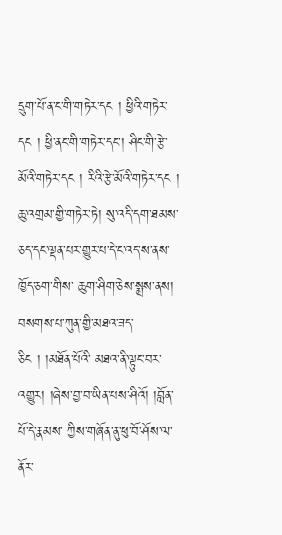དྲུག་པོ་ན་ང་གི་གཏེར་དང ། ཕྱིའི་གཏེར་དང ། ཕྱི་ནང་གི་གཏེར་དང་། ཤིང་གི་རྩེ་མོའི་གཏེར་དང ། རིའི་རྩེ་མོའི་གཏེར་དང ། ཆུ་འགྲམ་གྱི་གཏེར་ཏེ། སུ་འདི་དག་ཐམས་ཅད་དང་ལྡན་པར་གྱུར་པ་དེ་ང་འད་ས་ནས་ཁྱོད་ཅག་གིས་ ཆུག་ཤིག་ཅེས་སྨྲས་ནས། བསགས་པ་ཀུན་གྱི་མཐའ་ཟད་ཅིང ། །མཐོན་པོའི་ མཐའ་ནི་ལྟུང་བར་འགྱུར། །ཞེས་བྱ་བ་ཡིན་པས་ཤིའོ། །བློན་པོ་དེ་རྣམས་ ཀྱིས་གཞོན་ནུ་ཕུ་བོ་ཤོས་ལ་ནོར་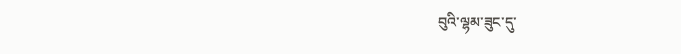བུའི་ལྷམ་ཟུང་དུ་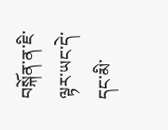བསྐོན་ན་ཇི་ལྟར་ཡང་དེ་དང་མི་